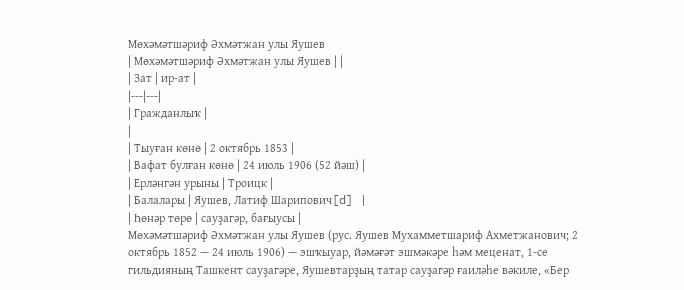Мөхәмәтшәриф Әхмәтжан улы Яушев
| Мөхәмәтшәриф Әхмәтжан улы Яушев | |
| Зат | ир-ат |
|---|---|
| Гражданлыҡ |
|
| Тыуған көнө | 2 октябрь 1853 |
| Вафат булған көнө | 24 июль 1906 (52 йәш) |
| Ерләнгән урыны | Троицк |
| Балалары | Яушев, Латиф Шарипович[d] |
| Һөнәр төрө | сауҙагәр, бағыусы |
Мөхәмәтшәриф Әхмәтжан улы Яушев (рус. Яушев Мухамметшариф Ахметжанович; 2 октябрь 1852 — 24 июль 1906) — эшҡыуар, йәмәғәт эшмәкәре һәм меценат, 1-се гильдияның Ташкент сауҙагәре, Яушевтарҙың татар сауҙагәр ғаиләһе вәкиле, «Бер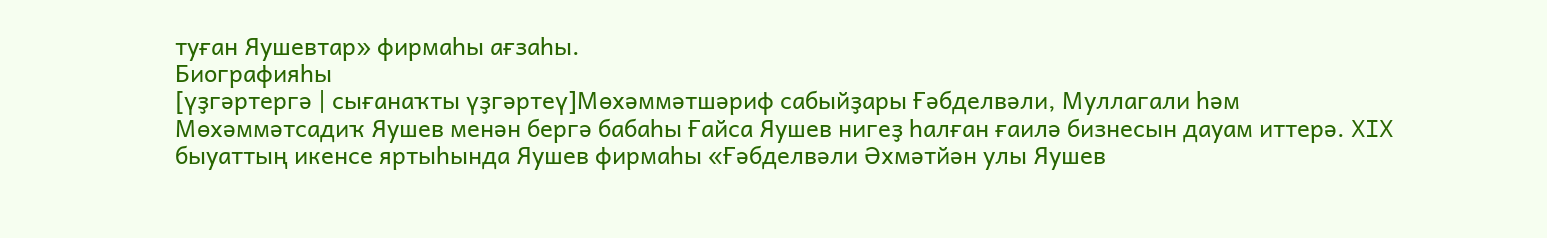туған Яушевтар» фирмаһы ағзаһы.
Биографияһы
[үҙгәртергә | сығанаҡты үҙгәртеү]Мөхәммәтшәриф сабыйҙары Ғәбделвәли, Муллагали һәм Мөхәммәтсадиҡ Яушев менән бергә бабаһы Ғайса Яушев нигеҙ һалған ғаилә бизнесын дауам иттерә. XIX быуаттың икенсе яртыһында Яушев фирмаһы «Ғәбделвәли Әхмәтйән улы Яушев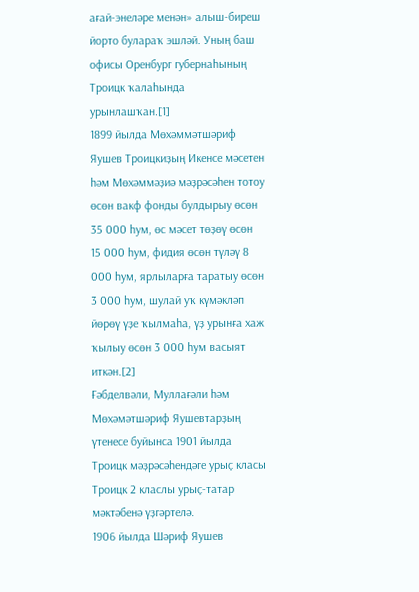ағай-энеләре менән» алыш-биреш йорто булараҡ эшләй. Уның баш офисы Оренбург губернаһының Троицк ҡалаһында урынлашҡан.[1]
1899 йылда Мөхәммәтшәриф Яушев Троицкиҙың Икенсе мәсетен һәм Мөхәммәҙиә мәҙрәсәһен тотоу өсөн вакф фонды булдырыу өсөн 35 000 һум, өс мәсет төҙөү өсөн 15 000 һум, фидия өсөн түләү 8 000 һум, ярлыларға таратыу өсөн 3 000 һум, шулай уҡ күмәкләп йөрөү үҙе ҡылмаһа, үҙ урынға хаж ҡылыу өсөн 3 000 һум васыят иткән.[2]
Ғәбделвәли, Муллағәли һәм Мөхәмәтшәриф Яушевтарҙың үтенесе буйынса 1901 йылда Троицк мәҙрәсәһендәге урыҫ класы Троицк 2 класлы урыҫ-татар мәктәбенә үҙгәртелә.
1906 йылда Шәриф Яушев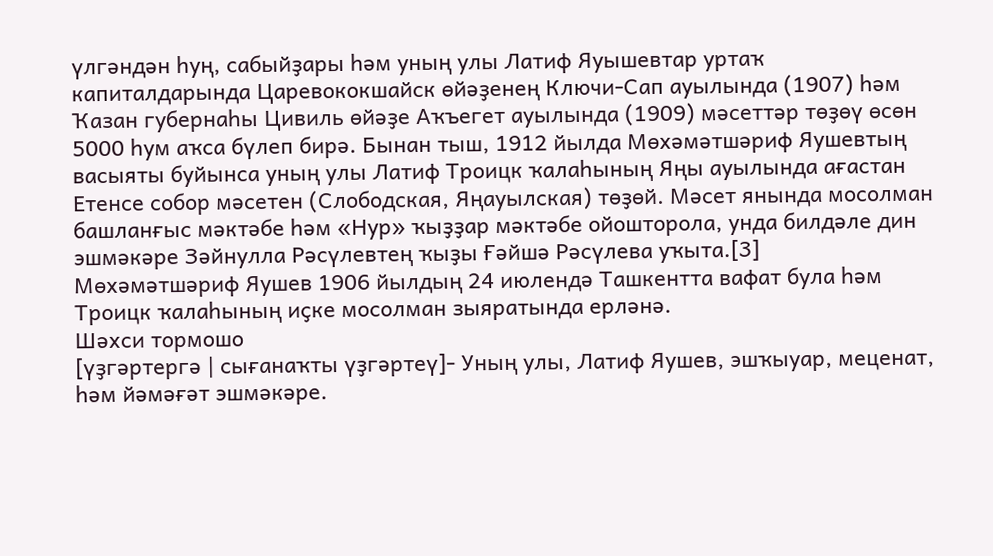үлгәндән һуң, сабыйҙары һәм уның улы Латиф Яуышевтар уртаҡ капиталдарында Царевококшайск өйәҙенең Ключи-Сап ауылында (1907) һәм Ҡазан губернаһы Цивиль өйәҙе Аҡъегет ауылында (1909) мәсеттәр төҙөү өсөн 5000 һум аҡса бүлеп бирә. Бынан тыш, 1912 йылда Мөхәмәтшәриф Яушевтың васыяты буйынса уның улы Латиф Троицк ҡалаһының Яңы ауылында ағастан Етенсе собор мәсетен (Слободская, Яңауылская) төҙөй. Мәсет янында мосолман башланғыс мәктәбе һәм «Нур» ҡыҙҙар мәктәбе ойошторола, унда билдәле дин эшмәкәре Зәйнулла Рәсүлевтең ҡыҙы Ғәйшә Рәсүлева уҡыта.[3]
Мөхәмәтшәриф Яушев 1906 йылдың 24 июлендә Ташкентта вафат була һәм Троицк ҡалаһының иҫке мосолман зыяратында ерләнә.
Шәхси тормошо
[үҙгәртергә | сығанаҡты үҙгәртеү]- Уның улы, Латиф Яушев, эшҡыуар, меценат, һәм йәмәғәт эшмәкәре.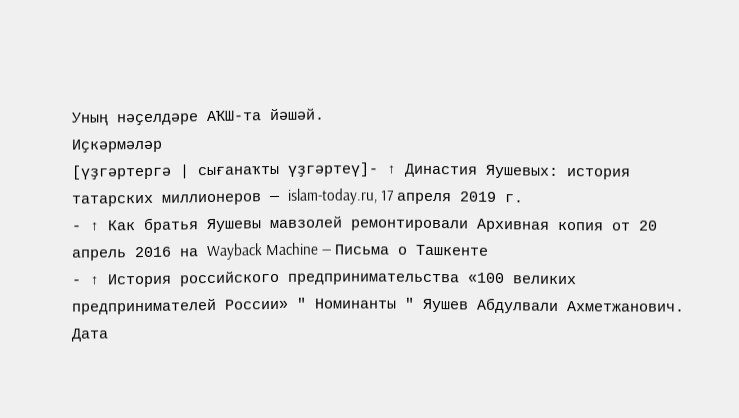Уның нәҫелдәре АҠШ-та йәшәй.
Иҫкәрмәләр
[үҙгәртергә | сығанаҡты үҙгәртеү]- ↑ Династия Яушевых: история татарских миллионеров — islam-today.ru, 17 апреля 2019 г.
- ↑ Как братья Яушевы мавзолей ремонтировали Архивная копия от 20 апрель 2016 на Wayback Machine — Письма о Ташкенте
- ↑ История российского предпринимательства «100 великих предпринимателей России» " Номинанты " Яушев Абдулвали Ахметжанович. Дата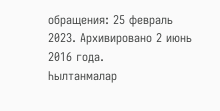обращения: 25 февраль 2023. Архивировано 2 июнь 2016 года.
Һылтанмалар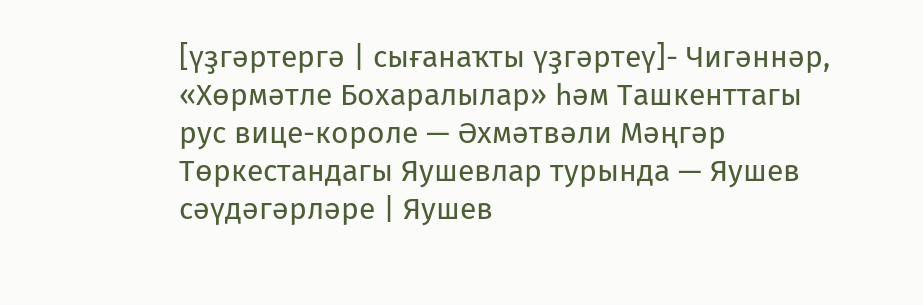[үҙгәртергә | сығанаҡты үҙгәртеү]- Чигәннәр, «Хөрмәтле Бохаралылар» һәм Ташкенттагы рус вице-короле — Әхмәтвәли Мәңгәр Төркестандагы Яушевлар турында — Яушев сәүдәгәрләре | Яушев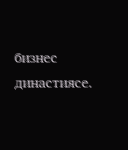бизнес династиясе.